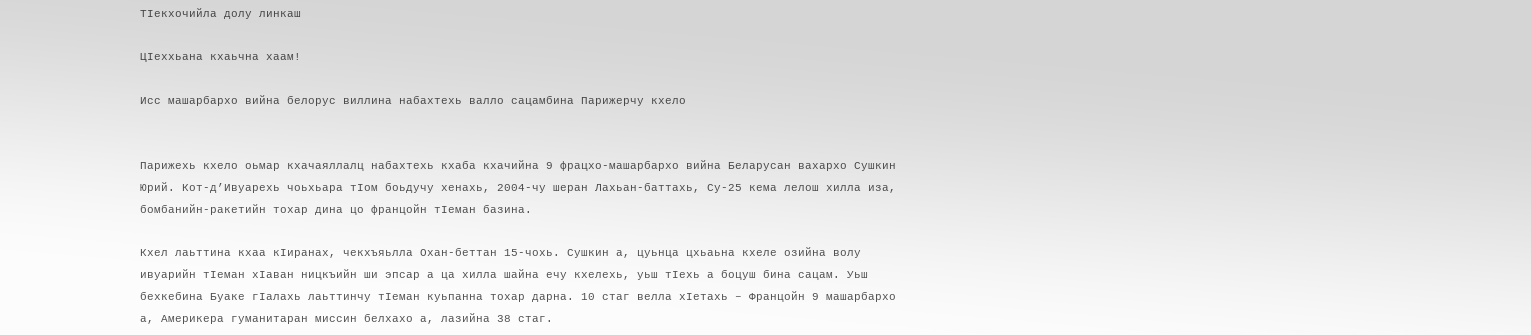ТIекхочийла долу линкаш

ЦIеххьана кхаьчна хаам!

Исс машарбархо вийна белорус виллина набахтехь валло сацамбина Парижерчу кхело


Парижехь кхело оьмар кхачаяллалц набахтехь кхаба кхачийна 9 фрацхо-машарбархо вийна Беларусан вахархо Сушкин Юрий. Кот-д’Ивуарехь чоьхьара тIом боьдучу хенахь, 2004-чу шеран Лахьан-баттахь, Су-25 кема лелош хилла иза, бомбанийн-ракетийн тохар дина цо францойн тIеман базина.

Кхел лаьттина кхаа кIиранах, чекхъяьлла Охан-беттан 15-чохь. Сушкин а, цуьнца цхьаьна кхеле озийна волу ивуарийн тIеман хIаван ницкъийн ши эпсар а ца хилла шайна ечу кхелехь, уьш тIехь а боцуш бина сацам. Уьш бехкебина Буаке гIалахь лаьттинчу тIеман куьпанна тохар дарна. 10 стаг велла хIетахь – Францойн 9 машарбархо а, Америкера гуманитаран миссин белхахо а, лазийна 38 стаг.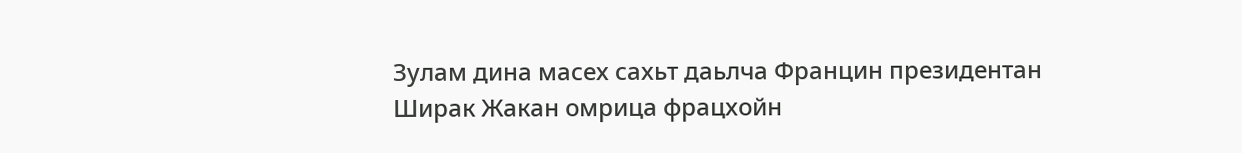Зулам дина масех сахьт даьлча Францин президентан Ширак Жакан омрица фрацхойн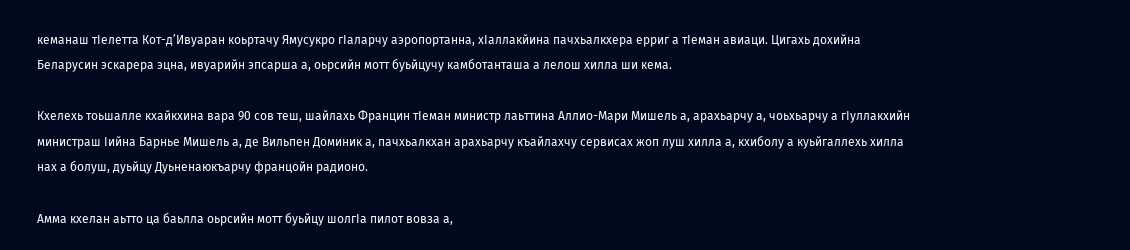кеманаш тIелетта Кот-д’Ивуаран коьртачу Ямусукро гIаларчу аэропортанна, хIаллакйина пачхьалкхера ерриг а тIеман авиаци. Цигахь дохийна Беларусин эскарера эцна, ивуарийн эпсарша а, оьрсийн мотт буьйцучу камботанташа а лелош хилла ши кема.

Кхелехь тоьшалле кхайкхина вара 90 сов теш, шайлахь Францин тIеман министр лаьттина Аллио-Мари Мишель а, арахьарчу а, чоьхьарчу а гIуллакхийн министраш Iийна Барнье Мишель а, де Вильпен Доминик а, пачхьалкхан арахьарчу къайлахчу сервисах жоп луш хилла а, кхиболу а куьйгаллехь хилла нах а болуш, дуьйцу Дуьненаюкъарчу францойн радионо.

Амма кхелан аьтто ца баьлла оьрсийн мотт буьйцу шолгIа пилот вовза а,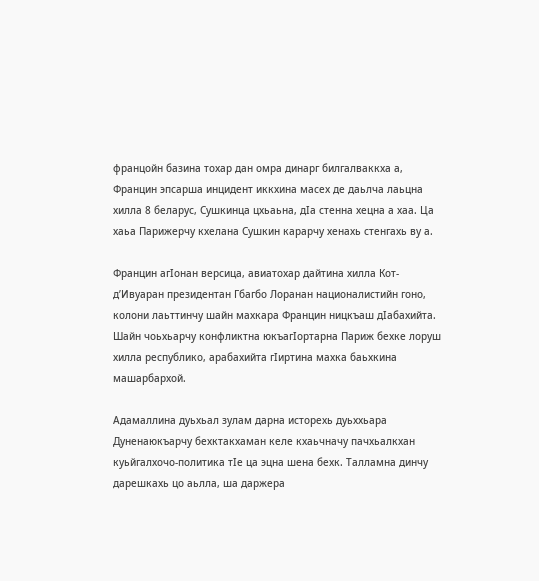францойн базина тохар дан омра динарг билгалваккха а, Францин эпсарша инцидент иккхина масех де даьлча лаьцна хилла 8 беларус, Сушкинца цхьаьна, дIа стенна хецна а хаа. Ца хаьа Парижерчу кхелана Сушкин карарчу хенахь стенгахь ву а.

Францин агIонан версица, авиатохар дайтина хилла Кот-д’Ивуаран президентан Гбагбо Лоранан националистийн гоно, колони лаьттинчу шайн махкара Францин ницкъаш дIабахийта. Шайн чоьхьарчу конфликтна юкъагIортарна Париж бехке лоруш хилла республико, арабахийта гIиртина махка баьхкина машарбархой.

Адамаллина дуьхьал зулам дарна исторехь дуьххьара Дуненаюкъарчу бехктакхаман келе кхаьчначу пачхьалкхан куьйгалхочо-политика тIе ца эцна шена бехк. Талламна динчу дарешкахь цо аьлла, ша даржера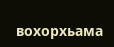вохорхьама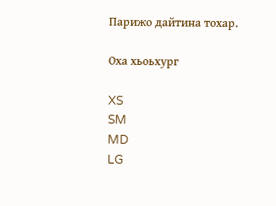Парижо дайтина тохар.

Оха хьоьхург

XS
SM
MD
LG